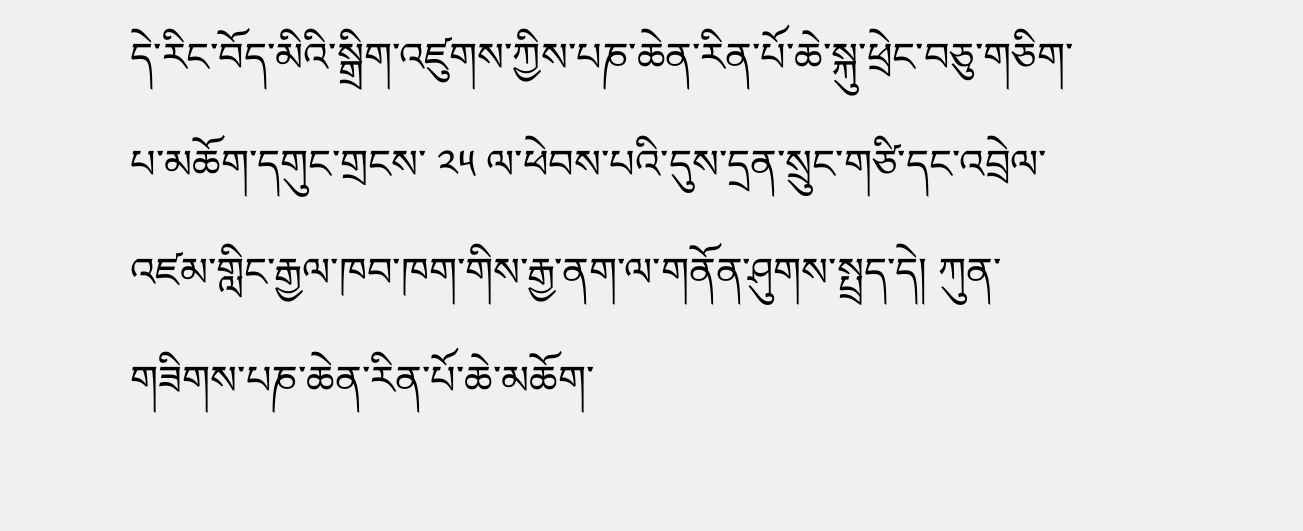དེ་རིང་བོད་མིའི་སྒྲིག་འཛུགས་ཀྱིས་པཎ་ཆེན་རིན་པོ་ཆེ་སྐུ་ཕྲེང་བཅུ་གཅིག་པ་མཆོག་དགུང་གྲངས་ ༢༥ ལ་ཕེབས་པའི་དུས་དྲན་སྲུང་གཙི་དང་འབྲེལ་འཛམ་གླིང་རྒྱལ་ཁབ་ཁག་གིས་རྒྱ་ནག་ལ་གནོན་ཤུགས་སྤྲད་དེ། ཀུན་གཟིགས་པཎ་ཆེན་རིན་པོ་ཆེ་མཆོག་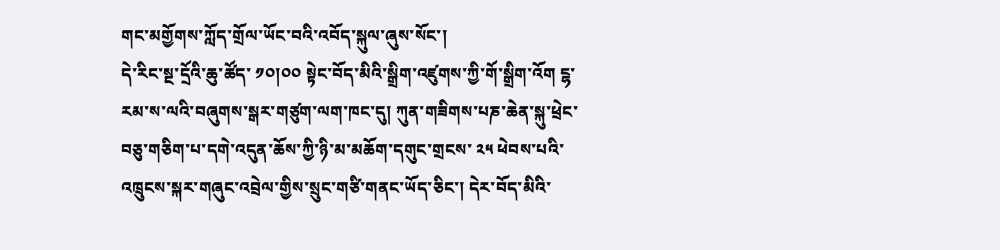གང་མགྱོགས་ཀློད་གྲོལ་ཡོང་བའི་འབོད་སྐུལ་ཞུས་སོང་།
དེ་རིང་སྔ་དྲོའི་ཆུ་ཚོད་ ༡༠།༠༠ སྟེང་བོད་མིའི་སྒྲིག་འཛུགས་ཀྱི་གོ་སྒྲིག་འོག ངྷ་རམ་ས་ལའི་བཞུགས་སྒར་གཙུག་ལག་ཁང་དུ། ཀུན་གཟིགས་པཎ་ཆེན་སྐུ་ཕྲེང་བཅུ་གཅིག་པ་དགེ་འདུན་ཆོས་ཀྱི་ཉི་མ་མཆོག་དགུང་གྲངས་ ༢༥ ཕེབས་པའི་འཁྲུངས་སྐར་གཞུང་འབྲེལ་གྱིས་སྲུང་གཙི་གནང་ཡོད་ཅིང་། དེར་བོད་མིའི་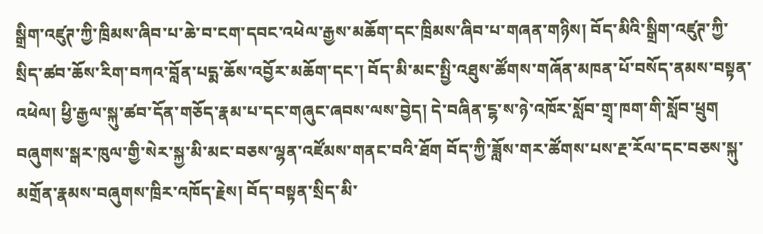སྒྲིག་འཛུཊ་ཀྱི་ཁྲིམས་ཞིབ་པ་ཆེ་བ་ངག་དབང་འཕེལ་རྒྱས་མཆོག་དང་ཁྲིམས་ཞིབ་པ་གཞན་གཉིས། བོད་མིའི་སྒྲིག་འཛུཊ་ཀྱི་སྲིད་ཚབ་ཆོས་རིག་བཀའ་བློན་པདྨ་ཆོས་འབྱོར་མཆོག་དང་། བོད་མི་མང་སྤྱི་འཐུས་ཚོགས་གཞོན་མཁན་པོ་བསོད་ནམས་བསྟན་འཕེལ། ཕྱི་རྒྱལ་སྐུ་ཚབ་དོན་གཅོད་རྣམ་པ་དང་གཞུང་ཞབས་ལས་བྱེད། དེ་བཞིན་ངྷ་ས་ཉེ་འཁོར་སློབ་གྲྭ་ཁག་གི་སློབ་ཕྲུག བཞུགས་སྒར་ཁུལ་གྱི་སེར་སྐྱ་མི་མང་བཅས་ལྷན་འཛོམས་གནང་བའི་ཐོག བོད་ཀྱི་ཟློས་གར་ཚོགས་པས་རྔ་རོལ་དང་བཅས་སྐུ་མགྲོན་རྣམས་བཞུགས་ཁྲིར་འཁོད་རྗེས། བོད་བསྟན་སྲིད་མི་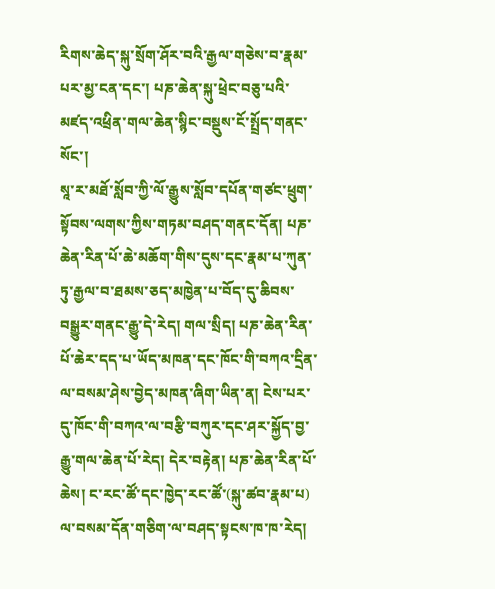རིགས་ཆེད་སྐུ་སྲོག་ཤོར་བའི་རྒྱལ་གཅེས་བ་རྣམ་པར་མྱ་ངན་དང་། པཎ་ཆེན་སྐུ་ཕྲེང་བཅུ་པའི་མཛད་འཕྲིན་གལ་ཆེན་སྙིང་བསྡུས་ངོ་སྤྲོད་གནང་སོང་།
སཱ་ར་མཐོ་སློབ་ཀྱི་ལོ་རྒྱུས་སློབ་དཔོན་གཙང་ཕྲུག་སྟོབས་ལགས་ཀྱིས་གཏམ་བཤད་གནང་དོན། པཎ་ཆེན་རིན་པོ་ཆེ་མཆོག་གིས་དུས་དང་རྣམ་པ་ཀུན་ཏུ་རྒྱལ་བ་ཐམས་ཅད་མཁྱེན་པ་བོད་དུ་ཆིབས་བསྒྱུར་གནང་རྒྱུ་དེ་རེད། གལ་སྲིད། པཎ་ཆེན་རིན་པོ་ཆེར་དད་པ་ཡོད་མཁན་དང་ཁོང་གི་བཀའ་དྲིན་ལ་བསམ་ཤེས་བྱེད་མཁན་ཞིག་ཡིན་ན། ངེས་པར་དུ་ཁོང་གི་བཀའ་ལ་བརྩི་བཀུར་དང་ཤར་སྐྱོད་བྱ་རྒྱུ་གལ་ཆེན་པོ་རེད། དེར་བརྟེན། པཎ་ཆེན་རིན་པོ་ཆེས། ང་རང་ཚོ་དང་ཁྱེད་རང་ཚོ་(སྐུ་ཚབ་རྣམ་པ) ལ་བསམ་དོན་གཅིག་ལ་བཤད་སྟངས་ཁ་ཁ་རེད།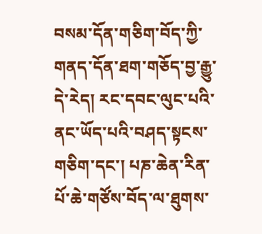བསམ་དོན་གཅིག་བོད་ཀྱི་གནད་དོན་ཐག་གཅོད་བྱ་རྒྱུ་དེ་རེད། རང་དབང་ལུང་པའི་ནང་ཡོད་པའི་བཤད་སྟངས་གཅིག་དང་། པཎ་ཆེན་རིན་པོ་ཆེ་གཙོས་བོད་ལ་ཐུགས་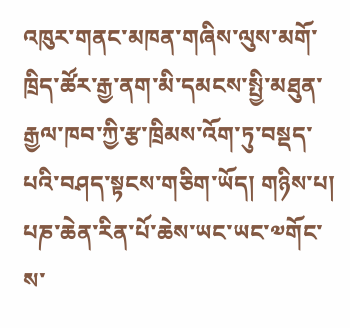འཁུར་གནང་མཁན་གཞིས་ལུས་མགོ་ཁྲིད་ཚོར་རྒྱ་ནག་མི་དམངས་སྤྱི་མཐུན་རྒྱལ་ཁབ་ཀྱི་རྩ་ཁྲིམས་འོག་ཏུ་བསྡད་པའི་བཤད་སྟངས་གཅིག་ཡོད། གཉིས་པ། པཎ་ཆེན་རིན་པོ་ཆེས་ཡང་ཡང་༧གོང་ས་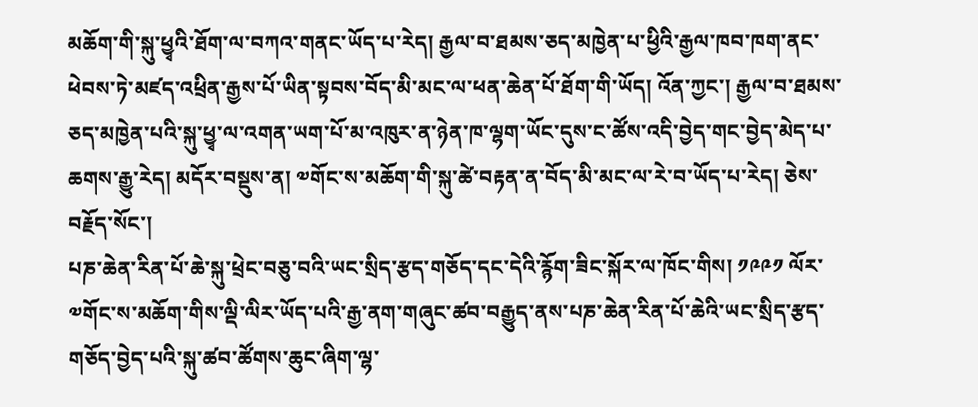མཆོག་གི་སྐུ་ཕྱྭའི་ཐོག་ལ་བཀའ་གནང་ཡོད་པ་རེད། རྒྱལ་བ་ཐམས་ཅད་མཁྱེན་པ་ཕྱིའི་རྒྱལ་ཁབ་ཁག་ནང་ཕེབས་ཏེ་མཛད་འཕྲིན་རྒྱས་པོ་ཡིན་སྟབས་བོད་མི་མང་ལ་ཕན་ཆེན་པོ་ཐོག་གི་ཡོད། འོན་ཀྱང་། རྒྱལ་བ་ཐམས་ཅད་མཁྱེན་པའི་སྐུ་ཕྱྭ་ལ་འགན་ཡག་པོ་མ་འཁུར་ན་ཉེན་ཁ་ལྷག་ཡོང་དུས་ང་ཚོས་འདི་བྱེད་གང་བྱེད་མེད་པ་ཆགས་རྒྱུ་རེད། མདོར་བསྡུས་ན། ༧གོང་ས་མཆོག་གི་སྐུ་ཚེ་བརྟན་ན་བོད་མི་མང་ལ་རེ་བ་ཡོད་པ་རེད། ཅེས་བརྗོད་སོང་།
པཎ་ཆེན་རིན་པོ་ཆེ་སྐུ་ཕྲེང་བཅུ་བའི་ཡང་སྲིད་རྩད་གཅོད་དང་དེའི་རྙོག་ཟིང་སྐོར་ལ་ཁོང་གིས། ༡༩༩༡ ལོར་༧གོང་ས་མཆོག་གིས་ལྡི་ལིར་ཡོད་པའི་རྒྱ་ནག་གཞུང་ཚབ་བརྒྱུད་ནས་པཎ་ཆེན་རིན་པོ་ཆེའི་ཡང་སྲིད་རྩད་གཅོད་བྱེད་པའི་སྐུ་ཚབ་ཚོགས་ཆུང་ཞིག་ལྷ་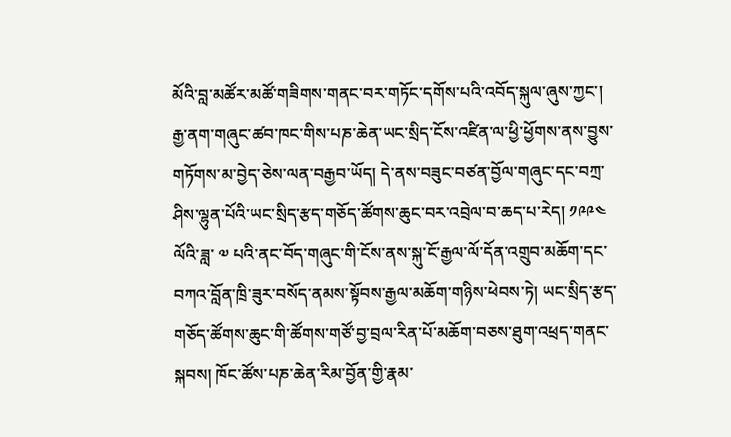མོའི་བླ་མཚོར་མཚོ་གཟིགས་གནང་བར་གཏོང་དགོས་པའི་འབོད་སྐུལ་ཞུས་ཀྱང་། རྒྱ་ནག་གཞུང་ཚབ་ཁང་གིས་པཎ་ཆེན་ཡང་སྲིད་ངོས་འཛིན་ལ་ཕྱི་ཕྱོགས་ནས་བྱུས་གཏོགས་མ་བྱེད་ཅེས་ལན་བརྒྱབ་ཡོད། དེ་ནས་བཟུང་བཙན་བྱོལ་གཞུང་དང་བཀྲ་ཤིས་ལྷུན་པོའི་ཡང་སྲིད་རྩད་གཅོད་ཚོགས་ཆུང་བར་འབྲེལ་བ་ཆད་པ་རེད། ༡༩༩༤ ལོའི་ཟླ་ ༧ པའི་ནང་བོད་གཞུང་གི་ངོས་ནས་སྐུ་ངོ་རྒྱལ་ལོ་དོན་འགྲུབ་མཆོག་དང་བཀའ་བློན་ཁྲི་ཟུར་བསོད་ནམས་སྟོབས་རྒྱལ་མཆོག་གཉིས་ཕེབས་ཏེ། ཡང་སྲིད་རྩད་གཅོད་ཚོགས་ཆུང་གི་ཚོགས་གཙོ་བྱ་བྲལ་རིན་པོ་མཆོག་བཅས་ཐུག་འཕྲད་གནང་སྐབས། ཁོང་ཚོས་པཎ་ཆེན་རིམ་བྱོན་གྱི་རྣམ་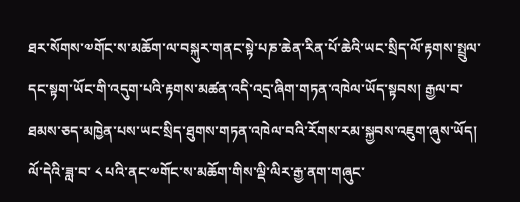ཐར་སོགས་༧གོང་ས་མཆོག་ལ་བསྐུར་གནང་སྟེ་པཎ་ཆེན་རིན་པོ་ཆེའི་ཡང་སྲིད་ལོ་རྟགས་སྤྲུལ་དང་སྟག་ཡོང་གི་འདུག་པའི་རྟགས་མཚན་འདི་འདྲ་ཞིག་གཏན་འཁེལ་ཡོད་སྟབས། རྒྱལ་བ་ཐམས་ཅད་མཁྱེན་པས་ཡང་སྲིད་ཐུགས་གཏན་འཁེལ་བའི་རོགས་རམ་སྐྱབས་འཇུག་ཞུས་ཡོད། ལོ་དེའི་ཟླ་བ་ ༨ པའི་ནང་༧གོང་ས་མཆོག་གིས་ལྡི་ལིར་རྒྱ་ནག་གཞུང་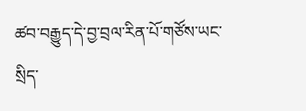ཚབ་བརྒྱུད་དེ་བྱ་བྲལ་རིན་པོ་གཙོས་ཡང་སྲིད་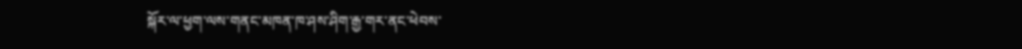སྐོར་ལ་ཕྱག་ལས་གནང་མཁན་ཁ་ཤས་ཤིག་རྒྱ་གར་ནང་ཕེབས་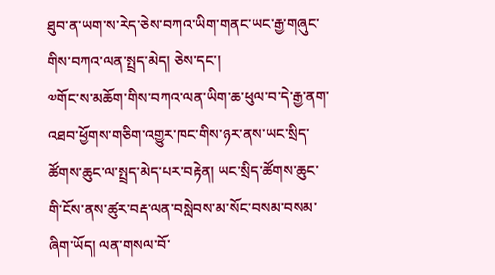ཐུབ་ན་ཡག་ས་རེད་ཅེས་བཀའ་ཡིག་གནང་ཡང་རྒྱ་གཞུང་གིས་བཀའ་ལན་སྤྲད་མེད། ཅེས་དང་།
༧གོང་ས་མཆོག་གིས་བཀའ་ལན་ཡིག་ཆ་ཕུལ་བ་དེ་རྒྱ་ནག་འཐབ་ཕྱོགས་གཅིག་འགྱུར་ཁང་གིས་ཉར་ནས་ཡང་སྲིད་ཚོགས་ཆུང་ལ་སྤྲད་མེད་པར་བརྟེན། ཡང་སྲིད་ཚོགས་ཆུང་གི་ངོས་ནས་ཚུར་བརྡ་ལན་བསླེབས་མ་སོང་བསམ་བསམ་ཞིག་ཡོད། ལན་གསལ་བོ་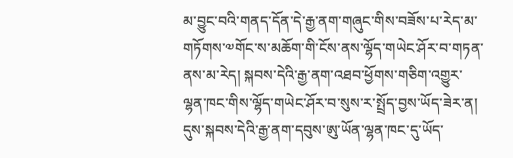མ་བྱུང་བའི་གནད་དོན་དེ་རྒྱ་ནག་གཞུང་གིས་བཟོས་པ་རེད་མ་གཏོགས་༧གོང་ས་མཆོག་གི་ངོས་ནས་ལྷོད་གཡེང་ཤོར་བ་གཏན་ནས་མ་རེད། སྐབས་དེའི་རྒྱ་ནག་འཐབ་ཕྱོགས་གཅིག་འགྱུར་ལྷན་ཁང་གིས་ལྷོད་གཡེང་ཤོར་བ་སུས་ར་སྤྲོད་བྱས་ཡོད་ཟེར་ན། དུས་སྐབས་དེའི་རྒྱ་ནག་དབུས་ཨུ་ཡོན་ལྷན་ཁང་དུ་ཡོད་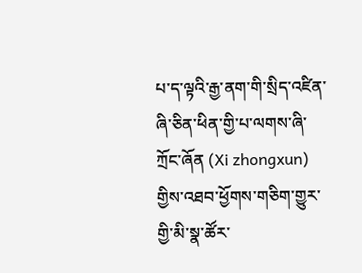པ་ད་ལྟའི་རྒྱ་ནག་གི་སྲིད་འཛིན་ཞི་ཅིན་ཕིན་གྱི་པ་ལགས་ཞི་ཀྲོང་ཞོན (Xi zhongxun) གྱིས་འཐབ་ཕྱོགས་གཅིག་གྱུར་གྱི་མི་སྣ་ཚོར་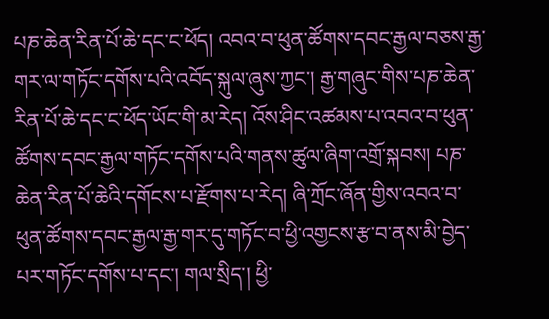པཎ་ཆེན་རིན་པོ་ཆེ་དང་ང་ཕོད། འབའ་བ་ཕུན་ཚོགས་དབང་རྒྱལ་བཅས་རྒྱ་གར་ལ་གཏོང་དགོས་པའི་འབོད་སྐུལ་ཞུས་ཀྱང་། རྒྱ་གཞུང་གིས་པཎ་ཆེན་རིན་པོ་ཆེ་དང་ང་ཕོད་ཡོང་གི་མ་རེད། འོས་ཤིང་འཚམས་པ་འབའ་བ་ཕུན་ཚོགས་དབང་རྒྱལ་གཏོང་དགོས་པའི་གནས་ཚུལ་ཞིག་འགྲོ་སྐབས། པཎ་ཆེན་རིན་པོ་ཆེའི་དགོངས་པ་རྫོགས་པ་རེད། ཞི་ཀྲོང་ཞོན་གྱིས་འབའ་བ་ཕུན་ཚོགས་དབང་རྒྱལ་རྒྱ་གར་དུ་གཏོང་བ་ཕྱི་འགྱངས་རྩ་བ་ནས་མི་བྱེད་པར་གཏོང་དགོས་པ་དང་། གལ་སྲིད་། ཕྱི་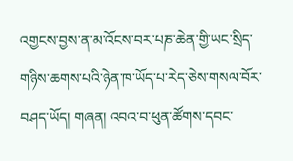འགྱངས་བྱས་ན་མ་འོངས་བར་པཎ་ཆེན་གྱི་ཡང་སྲིད་གཉིས་ཆགས་པའི་ཉེན་ཁ་ཡོད་པ་རེད་ཅེས་གསལ་བོར་བཤད་ཡོད། གཞན། འབའ་བ་ཕུན་ཚོགས་དབང་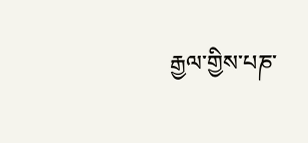རྒྱལ་གྱིས་པཎ་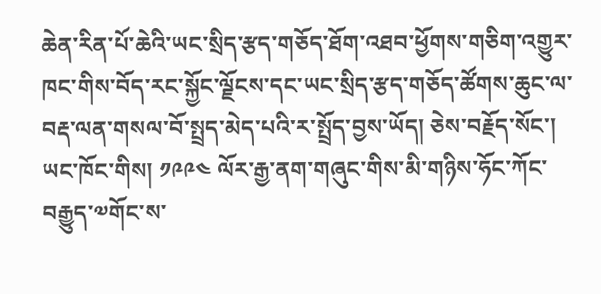ཆེན་རིན་པོ་ཆེའི་ཡང་སྲིད་རྩད་གཅོད་ཐོག་འཐབ་ཕྱོགས་གཅིག་འགྱུར་ཁང་གིས་བོད་རང་སྐྱོང་ལྗོངས་དང་ཡང་སྲིད་རྩད་གཅོད་ཚོགས་ཆུང་ལ་བརྡ་ལན་གསལ་བོ་སྤྲད་མེད་པའི་ར་སྤྲོད་བྱས་ཡོད། ཅེས་བརྗོད་སོང་།
ཡང་ཁོང་གིས། ༡༩༩༤ ལོར་རྒྱ་ནག་གཞུང་གིས་མི་གཉིས་ཧོང་ཀོང་བརྒྱུད་༧གོང་ས་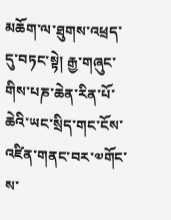མཆོག་ལ་ཐུགས་འཕྲད་དུ་བཏང་སྟེ། རྒྱ་གཞུང་གིས་པཎ་ཆེན་རིན་པོ་ཆེའི་ཡང་སྲིད་གང་ངོས་འཛིན་གནང་བར་༧གོང་ས་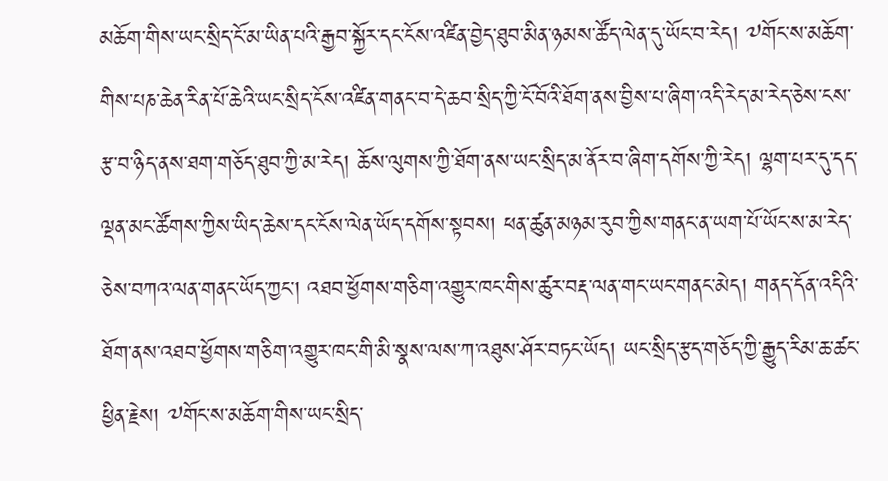མཆོག་གིས་ཡང་སྲིད་ངོ་མ་ཡིན་པའི་རྒྱབ་སྐྱོར་དང་ངོས་འཛིན་བྱེད་ཐུབ་མིན་ཉམས་ཚོད་ལེན་དུ་ཡོང་བ་རེད། ༧གོང་ས་མཆོག་གིས་པཎ་ཆེན་རིན་པོ་ཆེའི་ཡང་སྲིད་ངོས་འཛིན་གནང་བ་དེ་ཆབ་སྲིད་ཀྱི་ངོ་བོའི་ཐོག་ནས་བྱིས་པ་ཞིག་འདི་རེད་མ་རེད་ཅེས་ངས་རྩ་བ་ཉིད་ནས་ཐག་གཅོད་ཐུབ་ཀྱི་མ་རེད། ཆོས་ལུགས་ཀྱི་ཐོག་ནས་ཡང་སྲིད་མ་ནོར་བ་ཞིག་དགོས་ཀྱི་རེད། ལྷག་པར་དུ་དད་ལྡན་མང་ཚོགས་ཀྱིས་ཡིད་ཆེས་དང་ངོས་ལེན་ཡོད་དགོས་སྟབས། ཕན་ཚུན་མཉམ་རུབ་ཀྱིས་གནང་ན་ཡག་པོ་ཡོང་ས་མ་རེད་ཅེས་བཀའ་ལན་གནང་ཡོད་ཀྱང་། འཐབ་ཕྱོགས་གཅིག་འགྱུར་ཁང་གིས་ཚུར་བརྡ་ལན་གང་ཡང་གནང་མེད། གནད་དོན་འདིའི་ཐོག་ནས་འཐབ་ཕྱོགས་གཅིག་འགྱུར་ཁང་གི་མི་སྣས་ལས་ཀ་འཐུས་ཤོར་བཏང་ཡོད། ཡང་སྲིད་རྩད་གཅོད་ཀྱི་རྒྱུད་རིམ་ཆ་ཚང་ཕྱིན་རྗེས། ༧གོང་ས་མཆོག་གིས་ཡང་སྲིད་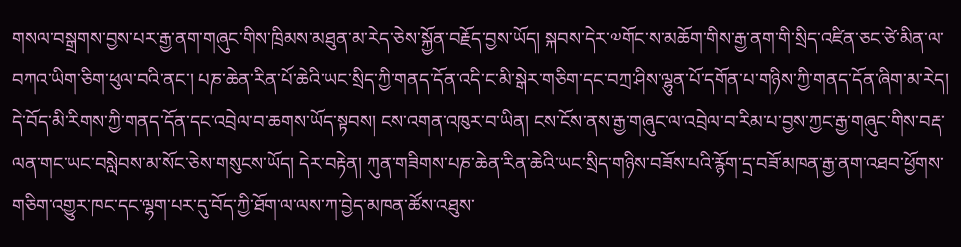གསལ་བསྒྲགས་བྱས་པར་རྒྱ་ནག་གཞུང་གིས་ཁྲིམས་མཐུན་མ་རེད་ཅེས་སྐྱོན་བརྗོད་བྱས་ཡོད། སྐབས་དེར་༧གོང་ས་མཆོག་གིས་རྒྱ་ནག་གི་སྲིད་འཛིན་ཅང་ཙེ་མིན་ལ་བཀའ་ཡིག་ཅིག་ཕུལ་བའི་ནང་། པཎ་ཆེན་རིན་པོ་ཆེའི་ཡང་སྲིད་ཀྱི་གནད་དོན་འདི་ང་མི་སྒེར་གཅིག་དང་བཀྲ་ཤིས་ལྷུན་པོ་དགོན་པ་གཉིས་ཀྱི་གནད་དོན་ཞིག་མ་རེད། དེ་བོད་མི་རིགས་ཀྱི་གནད་དོན་དང་འབྲེལ་བ་ཆགས་ཡོད་སྟབས། ངས་འགན་འཁུར་བ་ཡིན། ངས་ངོས་ནས་རྒྱ་གཞུང་ལ་འབྲེལ་བ་རིམ་པ་བྱས་ཀྱང་རྒྱ་གཞུང་གིས་བརྡ་ལན་གང་ཡང་བསླེབས་མ་སོང་ཅེས་གསུངས་ཡོད། དེར་བརྟེན། ཀུན་གཟིགས་པཎ་ཆེན་རིན་ཆེའི་ཡང་སྲིད་གཉིས་བཟོས་པའི་རྙོག་དྲ་བཟོ་མཁན་རྒྱ་ནག་འཐབ་ཕྱོགས་གཅིག་འགྱུར་ཁང་དང་ལྷག་པར་དུ་བོད་ཀྱི་ཐོག་ལ་ལས་ཀ་བྱེད་མཁན་ཚོས་འཐུས་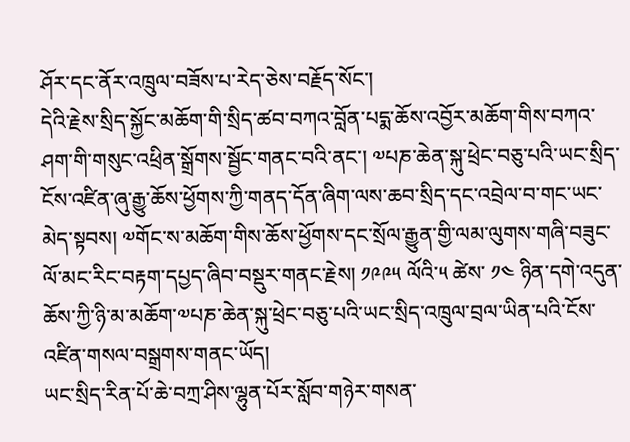ཤོར་དང་ནོར་འཁྲུལ་བཟོས་པ་རེད་ཅེས་བརྗོད་སོང་།
དེའི་རྗེས་སྲིད་སྐྱོང་མཆོག་གི་སྲིད་ཚབ་བཀའ་བློན་པདྨ་ཆོས་འབྱོར་མཆོག་གིས་བཀའ་ཤག་གི་གསུང་འཕྲིན་སྒྲོགས་སྦྱོང་གནང་བའི་ནང་། ༧པཎ་ཆེན་སྐུ་ཕྲེང་བཅུ་པའི་ཡང་སྲིད་ངོས་འཛིན་ཞུ་རྒྱུ་ཆོས་ཕྱོགས་ཀྱི་གནད་དོན་ཞིག་ལས་ཆབ་སྲིད་དང་འབྲེལ་བ་གང་ཡང་མེད་སྟབས། ༧གོང་ས་མཆོག་གིས་ཆོས་ཕྱོགས་དང་སྲོལ་རྒྱུན་གྱི་ལམ་ལུགས་གཞི་བཟུང་ལོ་མང་རིང་བརྟག་དཔྱད་ཞིབ་བསྡུར་གནང་རྗེས། ༡༩༩༥ ལོའི་༥ ཚེས་ ༡༤ ཉིན་དགེ་འདུན་ཆོས་ཀྱི་ཉི་མ་མཆོག་༧པཎ་ཆེན་སྐུ་ཕྲེང་བཅུ་པའི་ཡང་སྲིད་འཁྲུལ་བྲལ་ཡིན་པའི་ངོས་འཛིན་གསལ་བསྒྲགས་གནང་ཡོད།
ཡང་སྲིད་རིན་པོ་ཆེ་བཀྲ་ཤིས་ལྷུན་པོར་སློབ་གཉེར་གསན་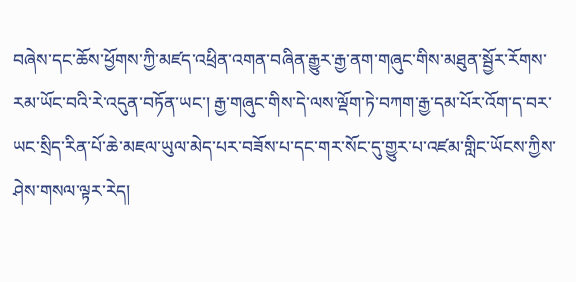བཞེས་དང་ཆོས་ཕྱོགས་ཀྱི་མཛད་འཕྲིན་འགན་བཞིན་རྒྱུར་རྒྱ་ནག་གཞུང་གིས་མཐུན་སྦྱོར་རོགས་རམ་ཡོང་བའི་རེ་འདུན་བཏོན་ཡང་། རྒྱ་གཞུང་གིས་དེ་ལས་ལྡོག་ཏེ་བཀག་རྒྱ་དམ་པོར་འོག་ད་བར་ཡང་སྲིད་རིན་པོ་ཆེ་མཇལ་ཡུལ་མེད་པར་བཟོས་པ་དང་གར་སོང་དུ་གྱུར་པ་འཛམ་གླིང་ཡོངས་ཀྱིས་ཤེས་གསལ་ལྟར་རེད།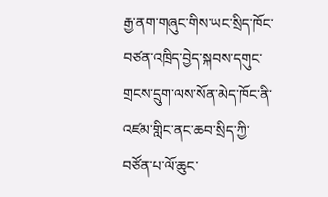རྒྱ་ནག་གཞུང་གིས་ཡང་སྲིད་ཁོང་བཙན་འཁྲིད་བྱེད་སྐབས་དགུང་གྲངས་དྲུག་ལས་སོན་མེད་ཁོང་ནི་འཛམ་གླིང་ནང་ཆབ་སྲིད་ཀྱི་བཙོན་པ་ལོ་ཆུང་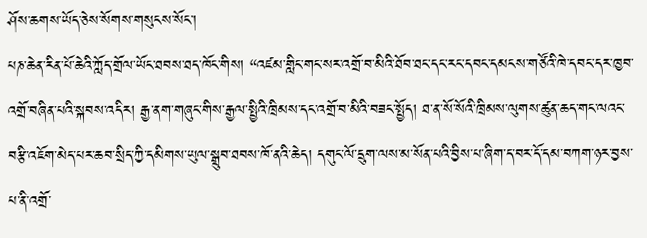ཤོས་ཆགས་ཡོད་ཅེས་སོགས་གསུངས་སོང་།
པཎ་ཆེན་རིན་པོ་ཆེའི་ཀློད་གྲོལ་ཡོང་ཐབས་ཐད་ཁོང་གིས། “འཛམ་གླིང་གང་སར་འགྲོ་བ་མིའི་ཐོབ་ཐང་དང་རང་དབང་དམངས་གཙོའི་ཁེ་དབང་དར་ཁྱབ་འགྲོ་བཞིན་པའི་སྐབས་འདིར། རྒྱ་ནག་གཞུང་གིས་རྒྱལ་སྤྱིའི་ཁྲིམས་དང་འགྲོ་བ་མིའི་བཟང་སྤྱོད། ཐ་ན་སོ་སོའི་ཁྲིམས་ལུགས་ཚུན་ཆད་གང་ལའང་བརྩི་འཇོག་མེད་པར་ཆབ་སྲིད་ཀྱི་དམིགས་ཡུལ་སྒྲུབ་ཐབས་ཁོ་ནའི་ཆེད། དགུང་ལོ་དྲུག་ལས་མ་སོན་པའི་བྱིས་པ་ཞིག་ད་བར་དོ་དམ་བཀག་ཉར་བྱས་པ་ནི་འགྲོ་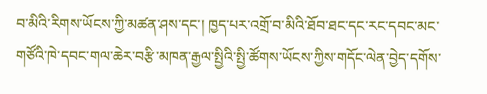བ་མིའི་རིགས་ཡོངས་ཀྱི་མཚན་ཤས་དང་། ཁྱད་པར་འགྲོ་བ་མིའི་ཐོབ་ཐང་དང་རང་དབང་མང་གཙོའི་ཁེ་དབང་གལ་ཆེར་བརྩི་མཁན་རྒྱལ་སྤྱིའི་སྤྱི་ཚོགས་ཡོངས་ཀྱིས་གདོང་ལེན་བྱེད་དགོས་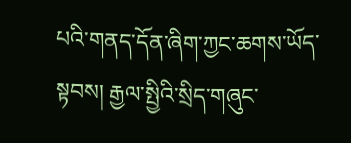པའི་གནད་དོན་ཞིག་ཀྱང་ཆགས་ཡོད་སྟབས། རྒྱལ་སྤྱིའི་སྲིད་གཞུང་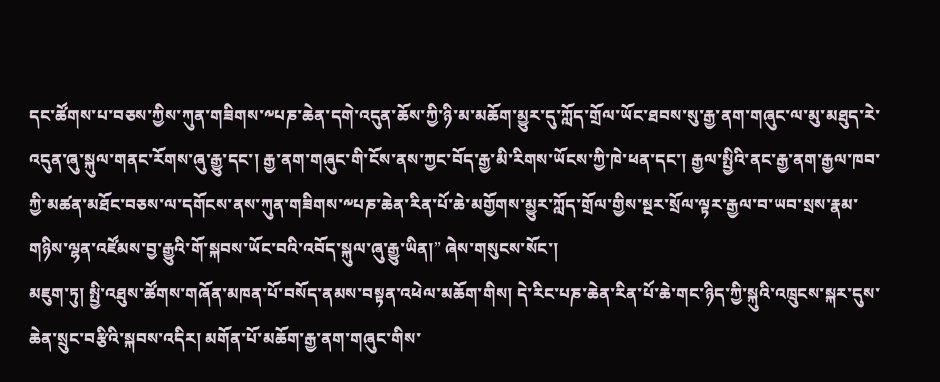དང་ཚོགས་པ་བཅས་ཀྱིས་ཀུན་གཟིགས་༸པཎ་ཆེན་དགེ་འདུན་ཆོས་ཀྱི་ཉི་མ་མཆོག་མྱུར་དུ་ཀློད་གྲོལ་ཡོང་ཐབས་སུ་རྒྱ་ནག་གཞུང་ལ་མུ་མཐུད་རེ་འདུན་ཞུ་སྐུལ་གནང་རོགས་ཞུ་རྒྱུ་དང་། རྒྱ་ནག་གཞུང་གི་ངོས་ནས་ཀྱང་བོད་རྒྱ་མི་རིགས་ཡོངས་ཀྱི་ཁེ་ཕན་དང་། རྒྱལ་སྤྱིའི་ནང་རྒྱ་ནག་རྒྱལ་ཁབ་ཀྱི་མཚན་མཐོང་བཅས་ལ་དགོངས་ནས་ཀུན་གཟིགས་༸པཎ་ཆེན་རིན་པོ་ཆེ་མགྱོགས་མྱུར་ཀློད་གྲོལ་གྱིས་སྔར་སྲོལ་ལྟར་རྒྱལ་བ་ཡབ་སྲས་རྣམ་གཉིས་ལྷན་འཛོམས་བྱ་རྒྱུའི་གོ་སྐབས་ཡོང་བའི་འབོད་སྐུལ་ཞུ་རྒྱུ་ཡིན།” ཞེས་གསུངས་སོང་།
མཇུག་ཏུ། སྤྱི་འཐུས་ཚོགས་གཞོན་མཁན་པོ་བསོད་ནམས་བསྟན་འཕེལ་མཆོག་གིས། དེ་རིང་པཎ་ཆེན་རིན་པོ་ཆེ་གང་ཉིད་ཀྱི་སྐུའི་འཁྲུངས་སྐར་དུས་ཆེན་སྲུང་བརྩིའི་སྐབས་འདིར། མགོན་པོ་མཆོག་རྒྱ་ནག་གཞུང་གིས་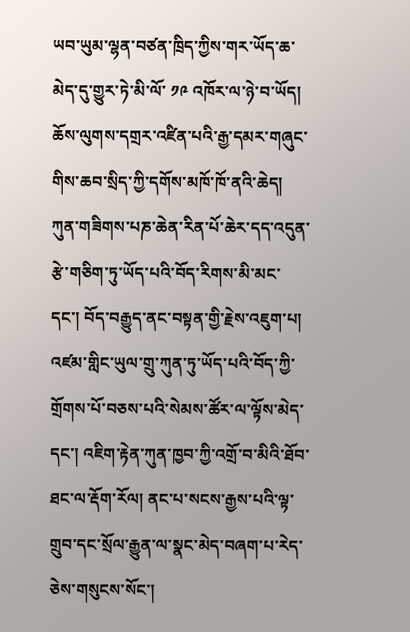ཡབ་ཡུམ་ལྷན་བཙན་ཁྲིད་ཀྱིས་གར་ཡོད་ཆ་མེད་དུ་གྱུར་ཏེ་མི་ལོ་ ༡༩ འཁོར་ལ་ཉེ་བ་ཡོད། ཆོས་ལུགས་དགྲར་འཛིན་པའི་རྒྱ་དམར་གཞུང་གིས་ཆབ་སྲིད་ཀྱི་དགོས་མཁོ་ཁོ་ནའི་ཆེད། ཀུན་གཟིགས་པཎ་ཆེན་རིན་པོ་ཆེར་དད་འདུན་རྩེ་གཅིག་ཏུ་ཡོད་པའི་བོད་རིགས་མི་མང་ དང་། བོད་བརྒྱུད་ནང་བསྟན་གྱི་རྗེས་འཇུག་པ། འཛམ་གླིང་ཡུལ་གྲུ་ཀུན་ཏུ་ཡོད་པའི་བོད་ཀྱི་གྲོགས་པོ་བཅས་པའི་སེམས་ཚོར་ལ་ལྟོས་མེད་དང་། འཇིག་རྟེན་ཀུན་ཁྱབ་ཀྱི་འགྲོ་བ་མིའི་ཐོབ་ཐང་ལ་རྡོག་རོལ། ནང་པ་སངས་རྒྱས་པའི་ལྟ་གྲུབ་དང་སྲོལ་རྒྱུན་ལ་སྣང་མེད་བཞག་པ་རེད་ཅེས་གསུངས་སོང་།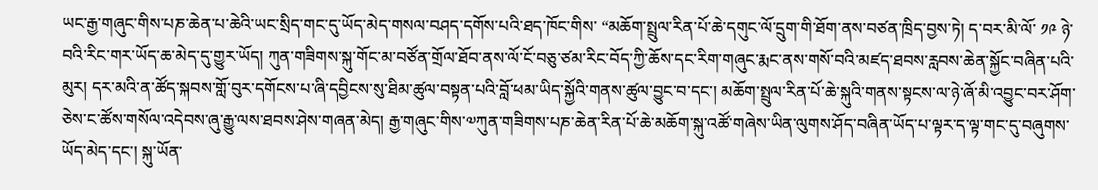ཡང་རྒྱ་གཞུང་གིས་པཎ་ཆེན་པ་ཆེའི་ཡང་སྲིད་གང་དུ་ཡོད་མེད་གསལ་བཤད་དགོས་པའི་ཐད་ཁོང་གིས་ “མཆོག་སྤྲུལ་རིན་པོ་ཆེ་དགུང་ལོ་དྲུག་གི་ཐོག་ནས་བཙན་ཁྲིད་བྱས་ཏེ། ད་བར་མི་ལོ་ ༡༩ ཉེ་བའི་རིང་གར་ཡོད་ཆ་མེད་དུ་གྱུར་ཡོད། ཀུན་གཟིགས་སྐུ་གོང་མ་བཙོན་གྲོལ་ཐོབ་ནས་ལོ་ངོ་བཅུ་ཙམ་རིང་བོད་ཀྱི་ཆོས་དང་རིག་གཞུང་རྨང་ནས་གསོ་བའི་མཛད་ཐབས་རླབས་ཆེན་སྐྱོང་བཞིན་པའི་མུར། དར་མའི་ན་ཚོད་སྐབས་གློ་བུར་དགོངས་པ་ཞི་དབྱིངས་སུ་ཐིམ་ཚུལ་བསྟན་པའི་བློ་ཕམ་ཡིད་སྐྱོའི་གནས་ཚུལ་བྱུང་བ་དང་། མཆོག་སྤྲུལ་རིན་པོ་ཆེ་སྐུའི་གནས་སྟངས་ལ་ཉེ་ཞོ་མི་འབྱུང་བར་ཤོག་ཅེས་ང་ཚོས་གསོལ་འདེབས་ཞུ་རྒྱུ་ལས་ཐབས་ཤེས་གཞན་མེད། རྒྱ་གཞུང་གིས་༧ཀུན་གཟིགས་པཎ་ཆེན་རིན་པོ་ཆེ་མཆོག་སྐུ་འཚོ་གཞེས་ཡིན་ལུགས་ཤོད་བཞིན་ཡོད་པ་ལྟར་ད་ལྟ་གང་དུ་བཞུགས་ཡོད་མེད་དང་། སྐུ་ཡོན་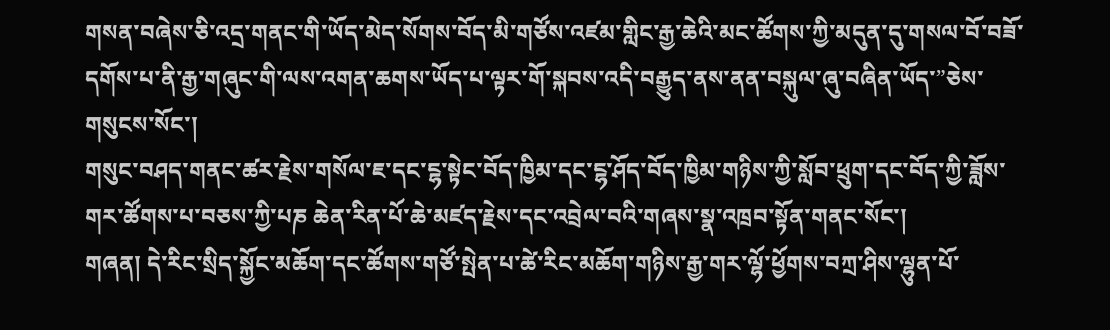གསན་བཞེས་ཅི་འདྲ་གནང་གི་ཡོད་མེད་སོགས་བོད་མི་གཙོས་འཛམ་གླིང་རྒྱ་ཆེའི་མང་ཚོགས་ཀྱི་མདུན་དུ་གསལ་བོ་བཟོ་དགོས་པ་ནི་རྒྱ་གཞུང་གི་ལས་འགན་ཆགས་ཡོད་པ་ལྟར་གོ་སྐབས་འདི་བརྒྱུད་ནས་ནན་བསྐུལ་ཞུ་བཞིན་ཡོད་”ཅེས་གསུངས་སོང་།
གསུང་བཤད་གནང་ཚར་རྗེས་གསོལ་ཇ་དང་ངྷ་སྟེང་བོད་ཁྱིམ་དང་ངྷ་ཤོད་བོད་ཁྱིམ་གཉིས་ཀྱི་སློབ་ཕྲུག་དང་བོད་ཀྱི་ཟློས་གར་ཚོགས་པ་བཅས་ཀྱི་པཎ ཆེན་རིན་པོ་ཆེ་མཛད་རྗེས་དང་འབྲེལ་བའི་གཞས་སྣ་འཁྲབ་སྟོན་གནང་སོང་།
གཞན། དེ་རིང་སྲིད་སྐྱོང་མཆོག་དང་ཚོགས་གཙོ་སྤེན་པ་ཚེ་རིང་མཆོག་གཉིས་རྒྱ་གར་ལྷོ་ཕྱོགས་བཀྲ་ཤིས་ལྷུན་པོ་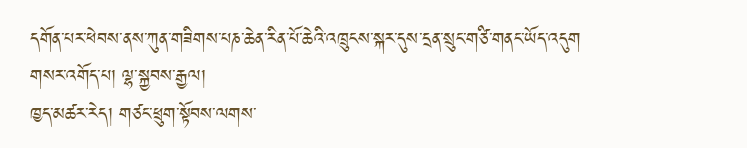དགོན་པར་ཕེབས་ནས་ཀུན་གཟིགས་པཎ་ཆེན་རིན་པོ་ཆེའི་འཁྲུངས་སྐར་དུས་དྲན་སྲུང་གཙི་གནང་ཡོད་འདུག
གསར་འགོད་པ། ལྷ་སྐྱབས་རྒྱལ།
ཁྱད་མཚར་རེད། གཙང་ཕྲུག་སྟོབས་ལགས་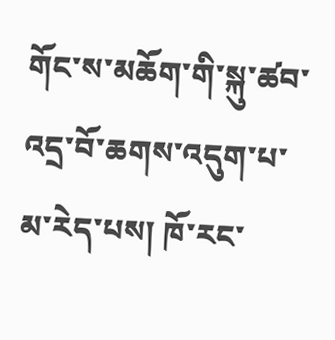གོང་ས་མཆོག་གི་སྐུ་ཚབ་འདྲ་བོ་ཆགས་འདུག་པ་མ་རེད་པས། ཁོ་རང་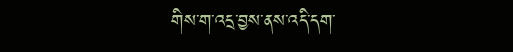གིས་ག་འདྲ་བྱས་ནས་འདི་དག་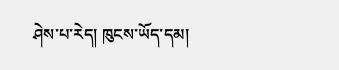ཤེས་པ་རེད། ཁུངས་ཡོད་དམ།